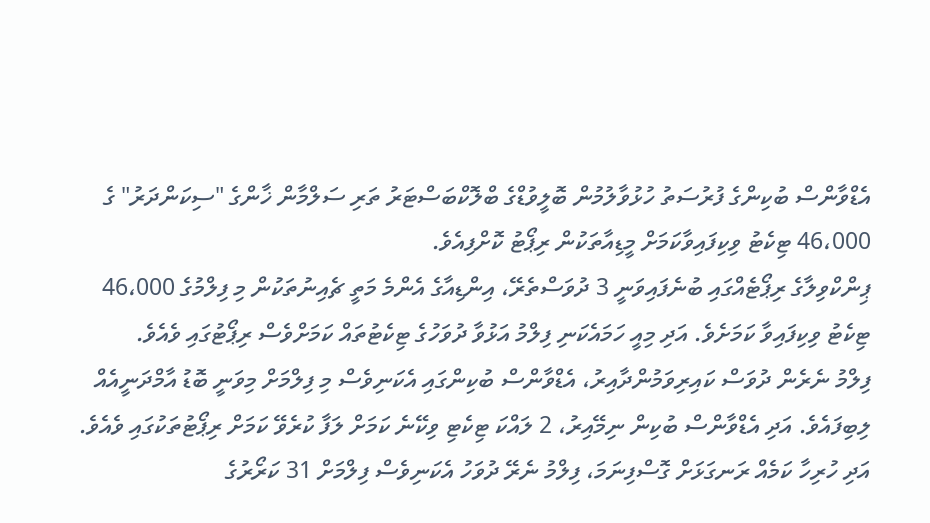އެޑްވާންސް ބުކިންގެ ފުރުސަތު ހުޅުވާލުމުން ބޮލީވުޑްގެ ބްލޮކްބަސްޓަރު ތަރި ސަލްމާން ޚާންގެ "ސިކަންދަރު" ގެ 46،000 ޓިކެޓު ވިކިފައިވާކަމަށް މީޑިއާތަކުން ރިޕޯޓު ކޮށްފިއެވެ.
ޕިންކްވިލާގެ ރިޕޯޓެއްގައި ބުނެފައިވަނީ 3 ދުވަސްތެރޭ، އިންޑިއާގެ އެންމެ މަތީ ޗެއިނުތަކުން މި ފިލްމުގެ 46،000 ޓިކެޓު ވިކިފައިވާ ކަމަށެވެ. އަދި މިއީ ހަމައެކަނި ފިލްމު އަޅުވާ ދުވަހުގެ ޓިކެޓުތައް ކަމަށްވެސް ރިޕޯޓުގައި ވެއެވެ.
ފިލްމު ނެރެން ދުވަސް ކައިރިވަމުންދާއިރު، އެޑްވާންސް ބުކިންގައި އެކަނިވެސް މި ފިލްމަށް މިވަނީ ބޮޑު އާމްދަނީއެއް ލިބިފައެވެ. އަދި އެޑްވާންސް ބުކިން ނިމޭއިރު، 2 ލައްކަ ޓިކެޓި ވިކޭނެ ކަމަށް ލަފާ ކުރެވޭ ކަމަށް ރިޕޯޓުތަކުގައި ވެއެވެ.
އަދި ހުރިހާ ކަމެއް ރަނގަޅަށް ގޮސްފިނަމަ، ފިލްމު ނެރޭ ދުވަހު އެކަނިވެސް ފިލްމަށް 31 ކަރޯރުގެ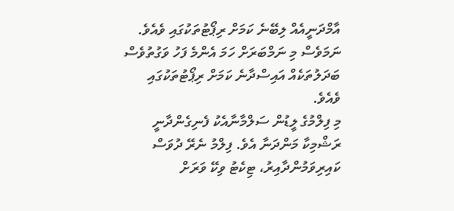އާމްދަނީއެއް ލިބޭނެ ކަމަށް ރިޕޯޓުތަކުގައި ވެއެވެ. ނަމަވެސް މި ނަމްބަރަށް ހަމަ އެންމެ ފަހު ވަގުތުވެސް ބަދަލުތަކެއް އައިސްދާނެ ކަމަށް ރިޕޯޓުތަކުގައި ވެއެވެ.
މި ފިލްމުގެ ލީޑުން ސަލްމާނާއެކު ފެނިގެންދާނީ ރަޝްމިކާ މަންދަނާ އެވެ. ފިލްމު ނެރޭ ދުވަސް ކައިރިވަމުންދާއިރު، ޓިކެޓު ވިކޭ ވަރަށް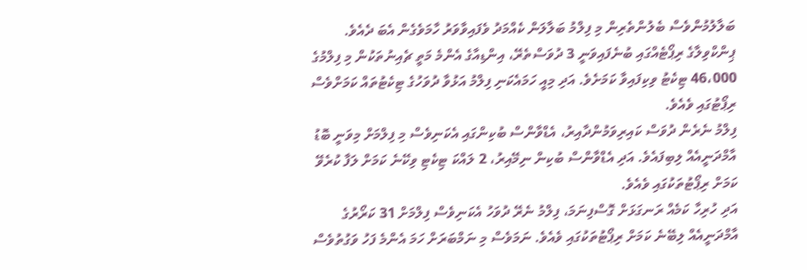ބަލާލުމުންވެސް ބެލުންތެރިން މި ފިލްމު ބަލާލަން ކެއްމަދު ވެފައިވާވަރު ހާމަވެގެން އެބަ ދެއެވެ.
ޕިންކްވިލާގެ ރިޕޯޓެއްގައި ބުނެފައިވަނީ 3 ދުވަސްތެރޭ، އިންޑިއާގެ އެންމެ މަތީ ޗެއިނުތަކުން މި ފިލްމުގެ 46،000 ޓިކެޓު ވިކިފައިވާ ކަމަށެވެ. އަދި މިއީ ހަމައެކަނި ފިލްމު އަޅުވާ ދުވަހުގެ ޓިކެޓުތައް ކަމަށްވެސް ރިޕޯޓުގައި ވެއެވެ.
ފިލްމު ނެރެން ދުވަސް ކައިރިވަމުންދާއިރު، އެޑްވާންސް ބުކިންގައި އެކަނިވެސް މި ފިލްމަށް މިވަނީ ބޮޑު އާމްދަނީއެއް ލިބިފައެވެ. އަދި އެޑްވާންސް ބުކިން ނިމޭއިރު، 2 ލައްކަ ޓިކެޓި ވިކޭނެ ކަމަށް ލަފާ ކުރެވޭ ކަމަށް ރިޕޯޓުތަކުގައި ވެއެވެ.
އަދި ހުރިހާ ކަމެއް ރަނގަޅަށް ގޮސްފިނަމަ، ފިލްމު ނެރޭ ދުވަހު އެކަނިވެސް ފިލްމަށް 31 ކަރޯރުގެ އާމްދަނީއެއް ލިބޭނެ ކަމަށް ރިޕޯޓުތަކުގައި ވެއެވެ. ނަމަވެސް މި ނަމްބަރަށް ހަމަ އެންމެ ފަހު ވަގުތުވެސް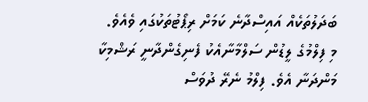ބަދަލުތަކެއް އައިސްދާނެ ކަމަށް ރިޕޯޓުތަކުގައި ވެއެވެ.
މި ފިލްމުގެ ލީޑުން ސަލްމާނާއެކު ފެނިގެންދާނީ ރަޝްމިކާ މަންދަނާ އެވެ. ފިލްމު ނެރޭ ދުވަސް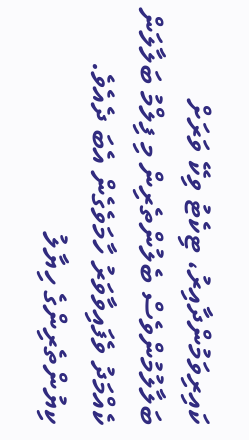ކައިރިވަމުންދާއިރު، ޓިކެޓު ވިކޭ ވަރަށް ބަލާލުމުންވެސް ބެލުންތެރިން މި ފިލްމު ބަލާލަން ކެއްމަދު ވެފައިވާވަރު ހާމަވެގެން އެބަ ދެއެވެ.
ކިޔުންތެރިންގެ ހިޔާލު